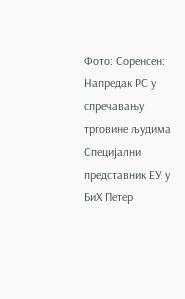Фото: Соренсен: Напредак РС у спречавању трговине људима
Специјални представник ЕУ у БиХ Петер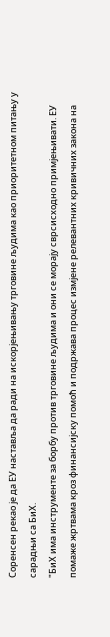Соренсен рекао је да ЕУ наставља да ради на искорјењивању трговине људима као приоритетном питању у сарадњи са БиХ.
"БиХ има инструменте за борбу против трговине људима и они се морају сврсисходно примјењивати. ЕУ помаже жртвама кроз финансијску помоћ и подржава процес измјене релевантних кривичних закона на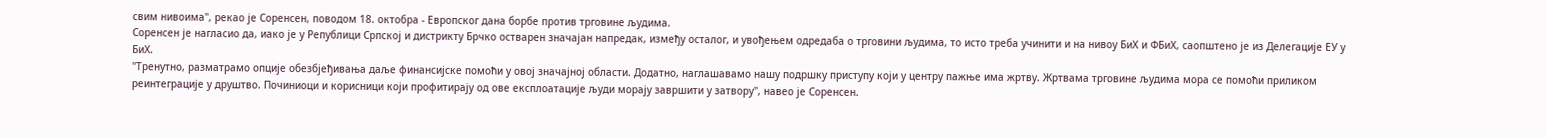свим нивоима", рекао је Соренсен, поводом 18. октобра - Европског дана борбе против трговине људима.
Соренсен је нагласио да, иако је у Републици Српској и дистрикту Брчко остварен значајан напредак, између осталог, и увођењем одредаба о трговини људима, то исто треба учинити и на нивоу БиХ и ФБиХ, саопштено је из Делегације ЕУ у БиХ.
"Тренутно, разматрамо опције обезбјеђивања даље финансијске помоћи у овој значајној области. Додатно, наглашавамо нашу подршку приступу који у центру пажње има жртву. Жртвама трговине људима мора се помоћи приликом реинтеграције у друштво. Починиоци и корисници који профитирају од ове експлоатације људи морају завршити у затвору", навео је Соренсен.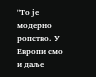"То је модерно ропство. У Европи смо и даље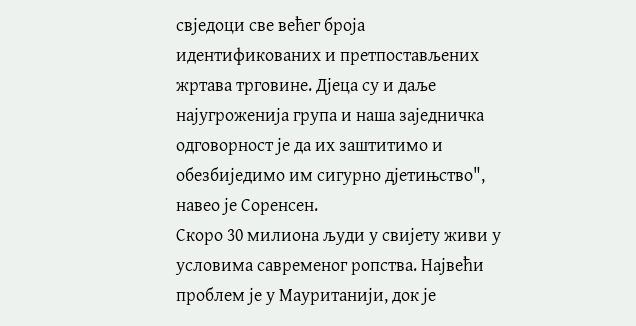свједоци све већег броја идентификованих и претпостављених жртава трговине. Дјеца су и даље најугроженија група и наша заједничка одговорност је да их заштитимо и обезбиједимо им сигурно дјетињство", навео је Соренсен.
Скоро 30 милиона људи у свијету живи у условима савременог ропства. Највећи проблем је у Мауританији, док је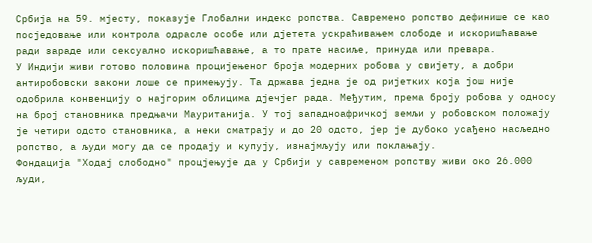Србија на 59. мјесту, показује Глобални индекс ропства. Савремено ропство дефинише се као посједовање или контрола одрасле особе или дјетета ускраћивањем слободе и искоришћавање ради зараде или сексуално искоришћавање, а то прате насиље, принуда или превара.
У Индији живи готово половина процијењеног броја модерних робова у свијету, а добри антиробовски закони лоше се примењују. Та држава једна је од ријетких која још није одобрила конвенцију о најгорим облицима дјечјег рада. Међутим, према броју робова у односу на број становника предњачи Мауританија. У тој западноафричкој земљи у робовском положају је четири одсто становника, а неки сматрају и до 20 одсто, јер је дубоко усађено насљедно ропство, а људи могу да се продају и купују, изнајмљују или поклањају.
Фондација "Ходај слободно" процјењује да у Србији у савременом ропству живи око 26.000 људи,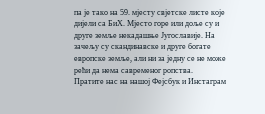па је тако на 59. мјесту свјетске листе које дијели са БиХ. Мјесто горе или доље су и друге земље некадашње Југославије. На зачељу су скандинавске и друге богате европске земље, али ни за једну се не може рећи да нема савременог ропства.
Пратите нас на нашој Фејсбук и Инстаграм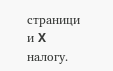страници и X налогу.